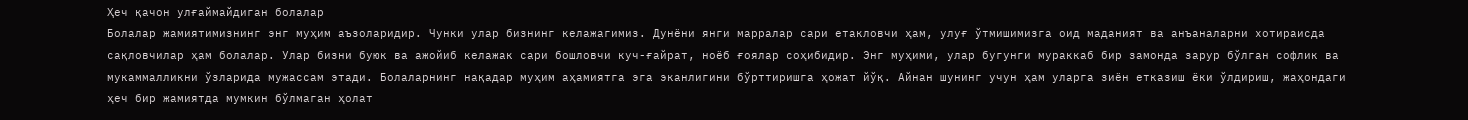Ҳеч қачон улғаймайдиган болалар
Болалар жамиятимизнинг энг муҳим аъзоларидир. Чунки улар бизнинг келажагимиз. Дунёни янги марралар сари етакловчи ҳам, улуғ ўтмишимизга оид маданият ва анъаналарни хотираисда сақловчилар ҳам болалар. Улар бизни буюк ва ажойиб келажак сари бошловчи куч-ғайрат, ноёб ғоялар соҳибидир. Энг муҳими, улар бугунги мураккаб бир замонда зарур бўлган софлик ва мукаммалликни ўзларида мужассам этади. Болаларнинг нақадар муҳим аҳамиятга эга эканлигини бўрттиришга ҳожат йўқ. Айнан шунинг учун ҳам уларга зиён етказиш ёки ўлдириш, жаҳондаги ҳеч бир жамиятда мумкин бўлмаган ҳолат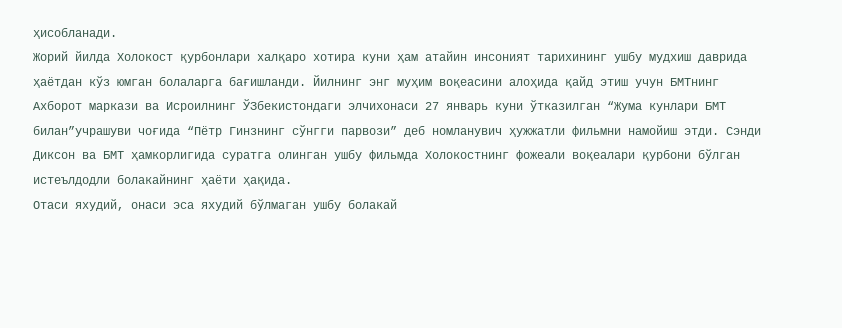ҳисобланади.
Жорий йилда Холокост қурбонлари халқаро хотира куни ҳам атайин инсоният тарихининг ушбу мудхиш даврида ҳаётдан кўз юмган болаларга бағишланди. Йилнинг энг муҳим воқеасини алоҳида қайд этиш учун БМТнинг Ахборот маркази ва Исроилнинг ЎЗбекистондаги элчихонаси 27 январь куни ўтказилган “Жума кунлари БМТ билан”учрашуви чоғида “Пётр Гинзнинг сўнгги парвози” деб номланувич ҳужжатли фильмни намойиш этди. Сэнди Диксон ва БМТ ҳамкорлигида суратга олинган ушбу фильмда Холокостнинг фожеали воқеалари қурбони бўлган истеълдодли болакайнинг ҳаёти ҳақида.
Отаси яхудий, онаси эса яхудий бўлмаган ушбу болакай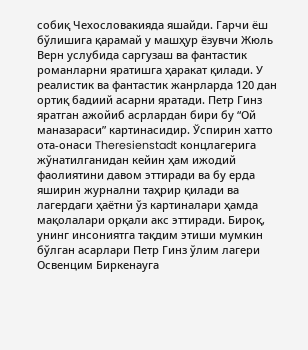собиқ Чехословакияда яшайди. Гарчи ёш бўлишига қарамай у машҳур ёзувчи Жюль Верн услубида саргузаш ва фантастик романларни яратишга ҳаракат қилади. У реалистик ва фантастик жанрларда 120 дан ортиқ бадиий асарни яратади. Петр Гинз яратган ажойиб асрлардан бири бу “Ой маназараси” картинасидир. Ўспирин хатто ота-онаси Theresienstadt концлагерига жўнатилганидан кейин ҳам ижодий фаолиятини давом эттиради ва бу ерда яширин журнални таҳрир қилади ва лагердаги ҳаётни ўз картиналари ҳамда мақолалари орқали акс эттиради. Бироқ, унинг инсониятга тақдим этиши мумкин бўлган асарлари Петр Гинз ўлим лагери Освенцим Биркенауга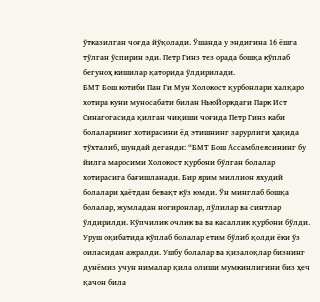ўтказилган чоғда йўқолади. Ўшанда у эндигина 16 ёшга тўлган ўспирин эди. Петр Гинз тез орада бошқа кўплаб бегуноҳ кишилар қаторида ўлдирилади.
БМТ Бош котиби Пан Ги Мун Холокост қурбонлари халқаро хотира куни муносабати билан НьюЙоркдаги Парк Ист Синагогасида қилган чиқиши чоғида Петр Гинз каби болаларнинг хотирасини ёд этишнинг зарурлиги ҳақида тўхталиб, шундай деганди: “БМТ Бош Ассамблеясининг бу йилга маросими Холокост қурбони бўлган болалар хотирасига бағишланади. Бир ярим миллион яхудий болалари ҳаётдан бевақт кўз юмди. Ўн минглаб бошқа болалар, жумладан ногиронлар, лўлилар ва синтлар ўлдирилди. Кўпчилик очлик ва ва касаллик қурбони бўлди. Уруш оқибатида кўплаб болалар етим бўлиб қолди ёки ўз оиласидан ажралди. Ушбу болалар ва қизалоқлар бизнинг дунёмиз учун нималар қила олиши мумкинлигини биз ҳеч қачон била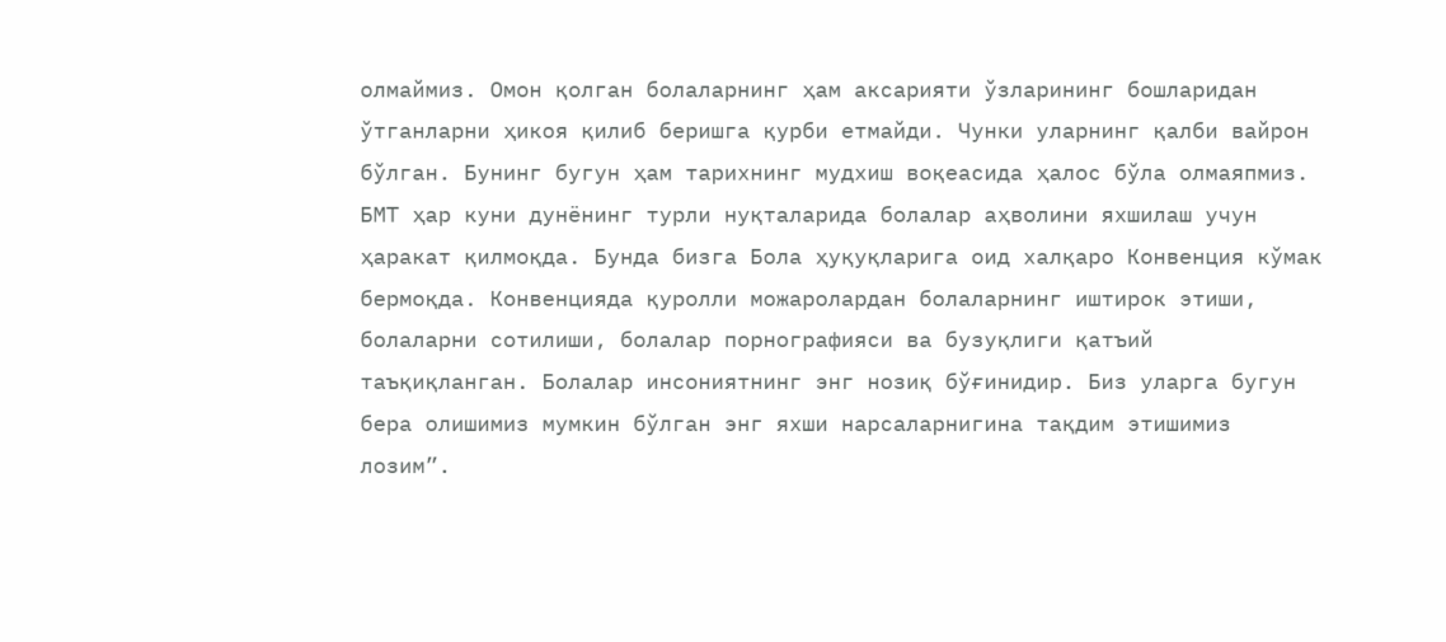олмаймиз. Омон қолган болаларнинг ҳам аксарияти ўзларининг бошларидан ўтганларни ҳикоя қилиб беришга қурби етмайди. Чунки уларнинг қалби вайрон бўлган. Бунинг бугун ҳам тарихнинг мудхиш воқеасида ҳалос бўла олмаяпмиз. БМТ ҳар куни дунёнинг турли нуқталарида болалар аҳволини яхшилаш учун ҳаракат қилмоқда. Бунда бизга Бола ҳуқуқларига оид халқаро Конвенция кўмак бермоқда. Конвенцияда қуролли можаролардан болаларнинг иштирок этиши, болаларни сотилиши, болалар порнографияси ва бузуқлиги қатъий таъқиқланган. Болалар инсониятнинг энг нозиқ бўғинидир. Биз уларга бугун бера олишимиз мумкин бўлган энг яхши нарсаларнигина тақдим этишимиз лозим”.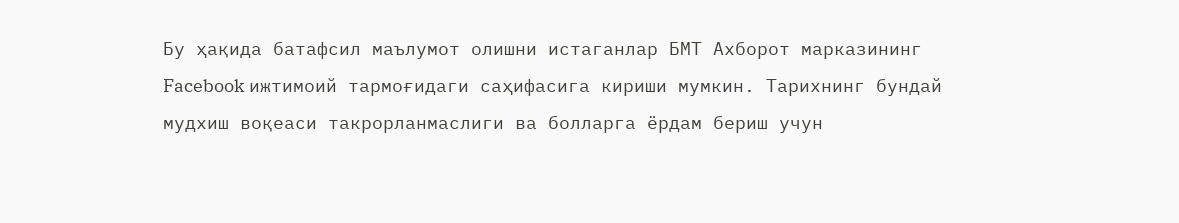Бу ҳақида батафсил маълумот олишни истаганлар БМТ Ахборот марказининг Facebook ижтимоий тармоғидаги саҳифасига кириши мумкин. Тарихнинг бундай мудхиш воқеаси такрорланмаслиги ва болларга ёрдам бериш учун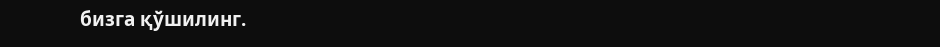бизга қўшилинг.